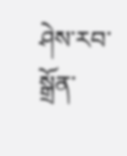ཤེས་རབ་སྒྲོན་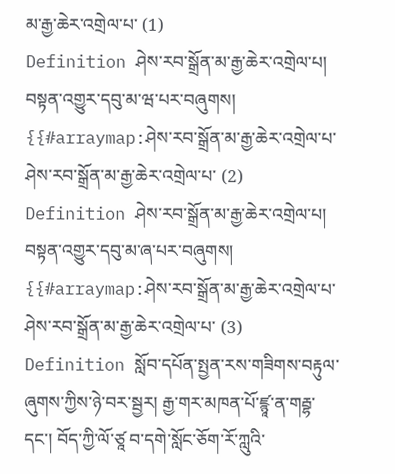མ་རྒྱ་ཆེར་འགྲེལ་པ་ (1)
Definition ཤེས་རབ་སྒྲོན་མ་རྒྱ་ཆེར་འགྲེལ་པ། བསྟན་འགྱུར་དབུ་མ་ཝ་པར་བཞུགས།
{{#arraymap:ཤེས་རབ་སྒྲོན་མ་རྒྱ་ཆེར་འགྲེལ་པ་
ཤེས་རབ་སྒྲོན་མ་རྒྱ་ཆེར་འགྲེལ་པ་ (2)
Definition ཤེས་རབ་སྒྲོན་མ་རྒྱ་ཆེར་འགྲེལ་པ། བསྟན་འགྱུར་དབུ་མ་ཞ་པར་བཞུགས།
{{#arraymap:ཤེས་རབ་སྒྲོན་མ་རྒྱ་ཆེར་འགྲེལ་པ་
ཤེས་རབ་སྒྲོན་མ་རྒྱ་ཆེར་འགྲེལ་པ་ (3)
Definition སློབ་དཔོན་སྤྱན་རས་གཟིགས་བརྟུལ་ཞུགས་ཀྱིས་ཉེ་བར་སྦྱར། རྒྱ་གར་མཁན་པོ་ཛྙཱ་ན་གརྦྷ་དང་། བོད་ཀྱི་ལོ་ཙཱ བ་དགེ་སློང་ཅོག་རོ་ཀླུའི་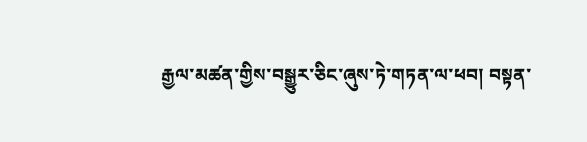རྒྱལ་མཚན་གྱིས་བསྒྱུར་ཅིང་ཞུས་ཏེ་གཏན་ལ་ཕབ། བསྟན་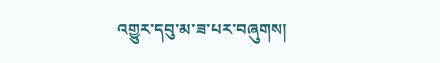འགྱུར་དབུ་མ་ཟ་པར་བཞུགས།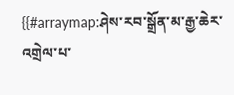{{#arraymap:ཤེས་རབ་སྒྲོན་མ་རྒྱ་ཆེར་འགྲེལ་པ་